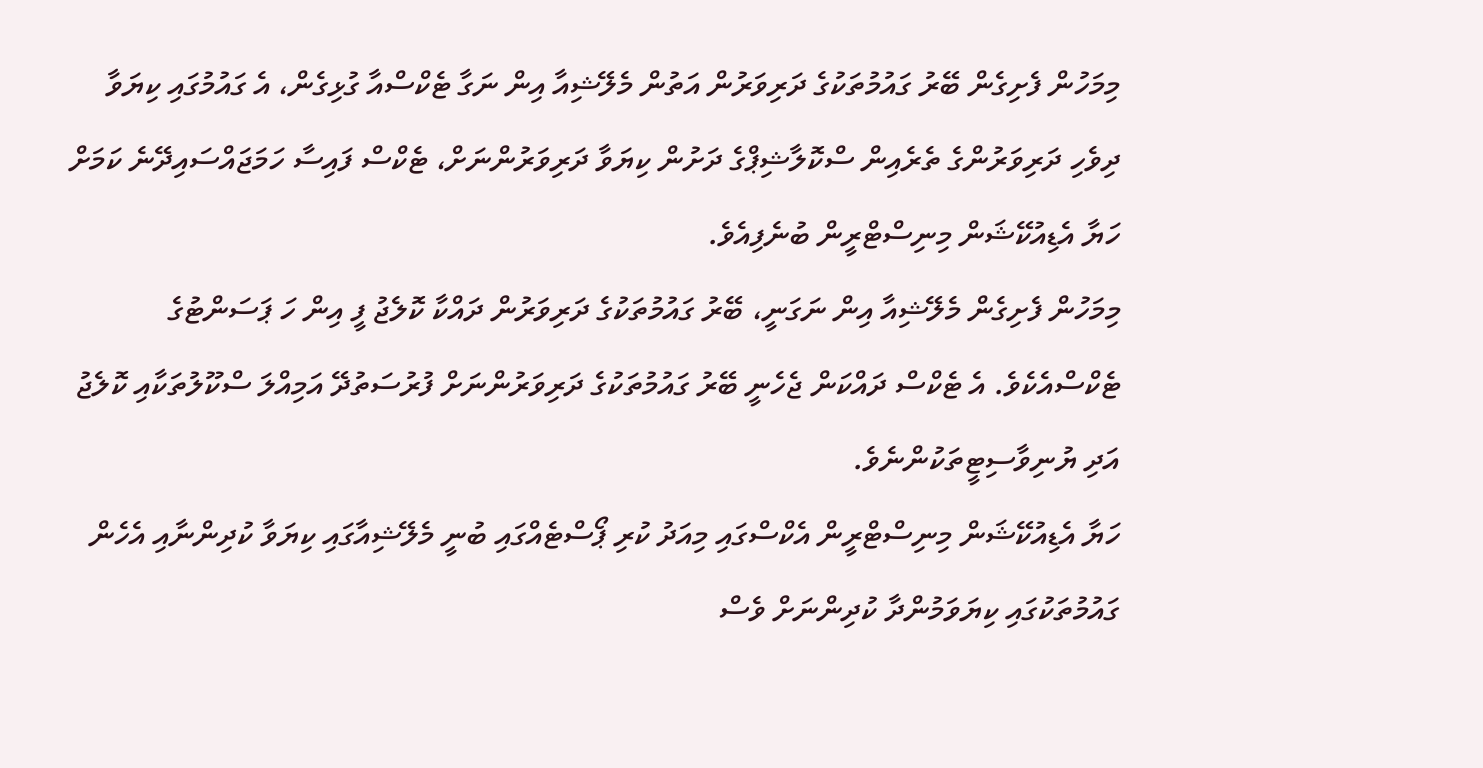މިމަހުން ފެށިގެން ބޭރު ގައުމުތަކުގެ ދަރިވަރުން އަތުން މެލޭޝިއާ އިން ނަގާ ޓެކްސްއާ ގުޅިގެން، އެ ގައުމުގައި ކިޔަވާ ދިވެހި ދަރިވަރުންގެ ތެރެއިން ސްކޮލާޝިޕްގެ ދަށުން ކިޔަވާ ދަރިވަރުންނަށް، ޓެކްސް ފައިސާ ހަމަޖައްސައިދޭނެ ކަމަށް ހަޔާ އެޑިއުކޭޝަން މިނިސްޓްރީން ބުނެފިއެވެ.
މިމަހުން ފެށިގެން މެލޭޝިއާ އިން ނަގަނީ، ބޭރު ގައުމުތަކުގެ ދަރިވަރުން ދައްކާ ކޮލެޖު ފީ އިން ހަ ޕަސަންޓުގެ ޓެކްސްއެކެވެ. އެ ޓެކްސް ދައްކަން ޖެހެނީ ބޭރު ގައުމުތަކުގެ ދަރިވަރުންނަށް ފުރުސަތުދޭ އަމިއްލަ ސްކޫލުތަކާއި ކޮލެޖު އަދި ޔުނިވާސިޓީތަކުންނެވެ.
ހަޔާ އެޑިއުކޭޝަން މިނިސްޓްރީން އެކްސްގައި މިއަދު ކުރި ޕޯސްޓެއްގައި ބުނީ މެލޭޝިއާގައި ކިޔަވާ ކުދިންނާއި އެހެން ގައުމުތަކުގައި ކިޔަވަމުންދާ ކުދިންނަށް ވެސް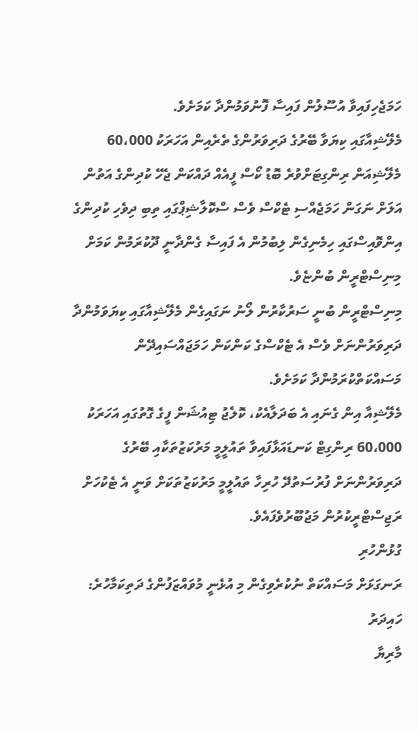ހަމަޖެހިފައިވާ އުސޫލުން ފައިސާ ފޮނުވަމުންދާ ކަމަށެވެ.
މެލޭޝިއާގައި ކިޔަވާ ބޭރުގެ ދަރިވަރުންގެ ތެރެއިން އަހަރަކު 60،000 މެލޭޝިއަން ރިންގިޓަށްވުރެ ބޮޑު ކޯސް ފީއެއް ދައްކަން ޖެހޭ ކުދިންގެ އަތުން އަލަށް ނަގަން ހަމަޖެއްސި ޓެކްސް ވެސް ސްކޮލާޝިޕްގައި ތިބި ދިވެހި ކުދިންގެ އިންވޮއިސްގައި ހިމެނިގެން ލިބުމުން އެ ފައިސާ ގެންދާނީ ދޫކުރަމުން ކަމަށް މިނިސްޓްރީން ބުންޏެވެ.
މިނިސްޓްރީން ބުނީ ސަރުކާރުން ލޯނު ނަގައިގެން މެލޭޝިއާގައި ކިޔަވަމުންދާ ދަރިވަރުންނަށް ވެސް އެ ޓެކްސްގެ ކަންކަން ހަމަޖައްސައިދޭން މަސައްކަތްކުރަމުންދާ ކަމަށެވެ.
މެލޭޝިއާ އިން ގެނައި އެ ބަދަލާއެކު، ކޮލެޖު ޓިއުޝަން ފީގެ ގޮތުގައި އަހަރަކު 60،000 ރިންގިޓް ކަނޑައަޅާފައިވާ ތައުލީމީ މަރުކަޒުތަކާއި ބޭރުގެ ދަރިވަރުންނަށް ފުރުސަތުދޭ ހުރިހާ ތައުލީމީ މަރުކަޒުތަކަށް ވަނީ އެ ޓެކުހަށް ރަޖިސްޓްރީކުރުން މަޖުބޫރުވެފައެވެ.
ގުޅުންހުރި
ރަނގަޅަށް މަސައްކަތް ނުކުރެވިގެން މި އުޅެނީ މުވައްޒަފުންގެ ދަތިކަމާހުރެ: ހައިދަރު
މާރިޔާ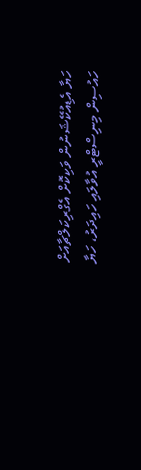ހަޔާ އެޑިއުކޭޝަނުން ވަކިކޮށް އެގްރިކަލްޗާއަށް
ހައުސިން މިނިސްޓްރީ އުވާލައި ހައިދަރު، ހަޔާ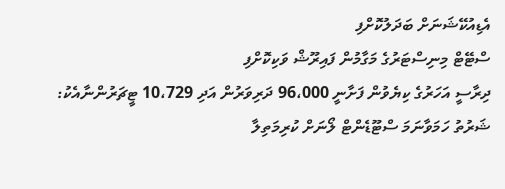އެޑިއުކޭޝަނަށް ބަދަލުކޮށްފި
ސްޓޭޓް މިނިސްޓަރުގެ މަގާމުން ފައިރޫޝް ވަކިކޮށްފި
ދިރާސީ އަހަރުގެ ކިޔެވުން ފަށާނީ 96،000 ދަރިވަރުން އަދި 10،729 ޓީޗަރުންނާއެކު:
ޝަރުތު ހަމަވާނަމަ ސްޓޫޑެންޓް ލޯނަށް ކުރިމަތިލާ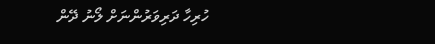ހުރިހާ ދަރިވަރުންނަށް ލޯނު ދޭން